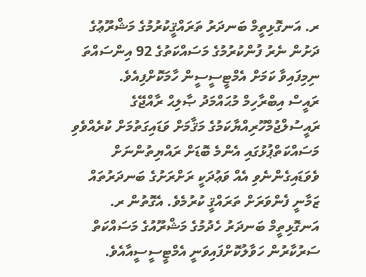ރ. އަނގޮޅިތީމް ބަނދަރު ތަރައްޤީކުރުމުގެ މަޝްރޫޢުގެ ދަށުން ނެރު ފުންކުރުމުގެ މަސައްކަތުގެ 92 އިންސައްތަ ނިމިފައިވާ ކަމަށް އެމްޓީސީސީން ހާމަކޮށްފިއެވެ.
ރައީސް އިބްރާހިމް މުޙައްމަދު ޞާލިޙް ރާއްޖޭގެ ރައީސުލްޖުމްހޫރިއްޔާކަމުގެ މަޤާމަށް ވަޑައިގަތުމަށް ކުރެއްވެވި މަސައްކަތްޕުޅުގައި އެންމެ ބޮޑަށް ރައްޔިތުންނަށް ވެވަޑައިގެންނެވި އެއް ވަޢުދަކީ ރަށްރަށުގެ ބަނދަރުތައް ޒަމާނީ ފެންވަރަށް ތަރައްޤީ ކުރުމެވެ. އެގޮތުން ރ. އަނގޮޅިތީމް ބަނދަރު ހެދުމުގެ މަޝްރޫއުގެ މަސައްކަތް ސަރުކާރުން ހަވާލުކޮށްފައިވަނީ އެމްޓީސީސީއާއެވެ.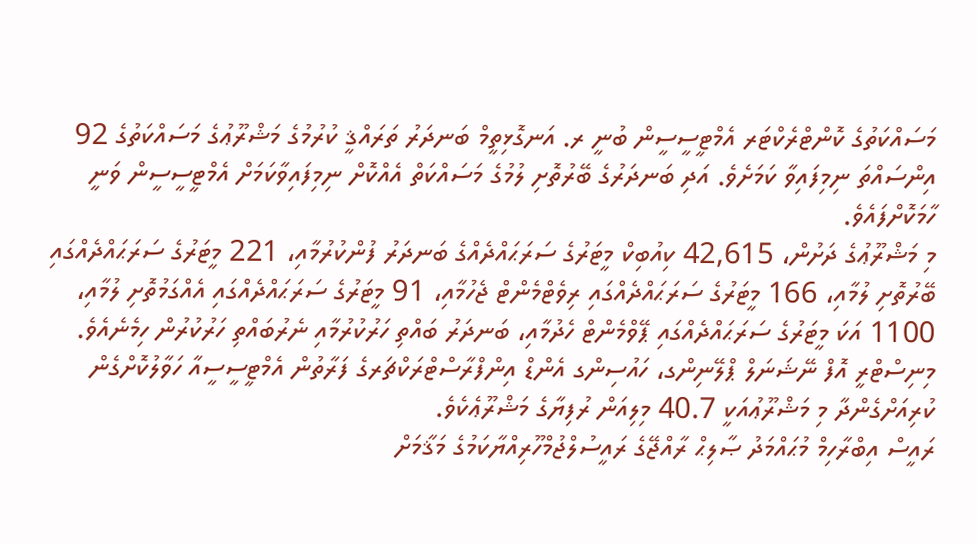މަސައްކަތުގެ ކޮންޓްރެކްޓަރ އެމްޓީސީސީން ބުނީ ރ. އަނގޮޅިތީމް ބަނދަރު ތަރައްޤީ ކުރުމުގެ މަޝްރޫޢުގެ މަސައްކަތުގެ 92 އިންސައްތަ ނިމިފައިވާ ކަމަށެވެ. އަދި ބަނދަރުގެ ބޭރުތޮށި ލުމުގެ މަސައްކަތް އެއްކޮށް ނިމިފައިވާކަމަށް އެމްޓީސީސީން ވަނީ ހާމަކޮށްފައެވެ.
މި މަޝްރޫޢުގެ ދަށުން، 42,615 ކިއުބިކް މީޓަރުގެ ސަރަޙައްދެއްގެ ބަނދަރު ފުންކުރުމާއި، 221 މީޓަރުގެ ސަރަޙައްދެއްގައި ބޭރުތޮށި ލުމާއި، 166 މީޓަރުގެ ސަރަޙައްދެއްގައި ރިވެޓްމެންޓް ޖެހުމާއި، 91 މީޓަރުގެ ސަރަޙައްދެއްގައި އެއްގަމުތޮށި ލުމާއި، 1100 އަކަ މީޓަރުގެ ސަރަޙައްދެއްގައި ޕޭވްމެންޓް ހެދުމާއި، ބަނދަރު ބައްތި ހަރުކުރުމާއި ނެރުބައްތި ހަރުކުރުން ހިމެނެއެވެ.
މިނިސްޓްރީ އޮފް ނޭޝަނަލް ޕްލޭނިންގ، ހައުސިންގ އެންޑް އިންފްރާސްޓްރަކްޗަރގެ ފަރާތުން އެމްޓީސީސީއާ ހަވާލުކޮށްގެން ކުރިއަށްގެންދާ މި މަޝްރޫޢުއަކީ 40.7 މިލިއަން ރުފިޔާގެ މަޝްރޫޢެކެވެ.
ރައީސް އިބްރާހިމް މުޙައްމަދު ޞާލިޙް ރާއްޖޭގެ ރައީސުލްޖުމްހޫރިއްޔާކަމުގެ މަޤާމަށް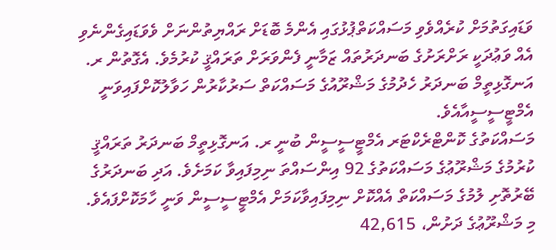ވަޑައިގަތުމަށް ކުރެއްވެވި މަސައްކަތްޕުޅުގައި އެންމެ ބޮޑަށް ރައްޔިތުންނަށް ވެވަޑައިގެންނެވި އެއް ވަޢުދަކީ ރަށްރަށުގެ ބަނދަރުތައް ޒަމާނީ ފެންވަރަށް ތަރައްޤީ ކުރުމެވެ. އެގޮތުން ރ. އަނގޮޅިތީމް ބަނދަރު ހެދުމުގެ މަޝްރޫއުގެ މަސައްކަތް ސަރުކާރުން ހަވާލުކޮށްފައިވަނީ އެމްޓީސީސީއާއެވެ.
މަސައްކަތުގެ ކޮންޓްރެކްޓަރ އެމްޓީސީސީން ބުނީ ރ. އަނގޮޅިތީމް ބަނދަރު ތަރައްޤީ ކުރުމުގެ މަޝްރޫޢުގެ މަސައްކަތުގެ 92 އިންސައްތަ ނިމިފައިވާ ކަމަށެވެ. އަދި ބަނދަރުގެ ބޭރުތޮށި ލުމުގެ މަސައްކަތް އެއްކޮށް ނިމިފައިވާކަމަށް އެމްޓީސީސީން ވަނީ ހާމަކޮށްފައެވެ.
މި މަޝްރޫޢުގެ ދަށުން، 42,615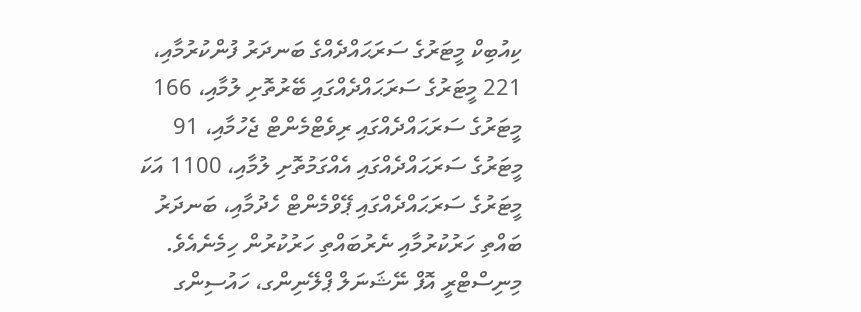ކިއުބިކް މީޓަރުގެ ސަރަޙައްދެއްގެ ބަނދަރު ފުންކުރުމާއި، 221 މީޓަރުގެ ސަރަޙައްދެއްގައި ބޭރުތޮށި ލުމާއި، 166 މީޓަރުގެ ސަރަޙައްދެއްގައި ރިވެޓްމެންޓް ޖެހުމާއި، 91 މީޓަރުގެ ސަރަޙައްދެއްގައި އެއްގަމުތޮށި ލުމާއި، 1100 އަކަ މީޓަރުގެ ސަރަޙައްދެއްގައި ޕޭވްމެންޓް ހެދުމާއި، ބަނދަރު ބައްތި ހަރުކުރުމާއި ނެރުބައްތި ހަރުކުރުން ހިމެނެއެވެ.
މިނިސްޓްރީ އޮފް ނޭޝަނަލް ޕްލޭނިންގ، ހައުސިންގ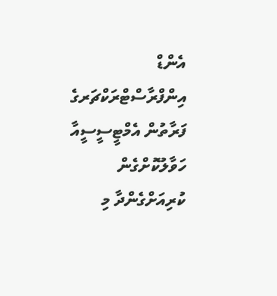އެންޑް އިންފްރާސްޓްރަކްޗަރގެ ފަރާތުން އެމްޓީސީސީއާ ހަވާލުކޮށްގެން ކުރިއަށްގެންދާ މި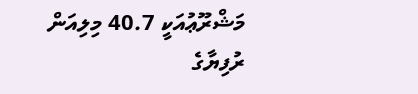މަޝްރޫޢުއަކީ 40.7 މިލިއަން ރުފިޔާގެ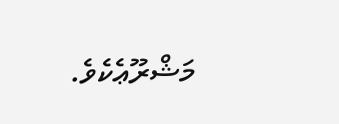މަޝްރޫޢެކެވެ.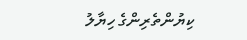ކިޔުންތެރިންގެ ހިޔާލު